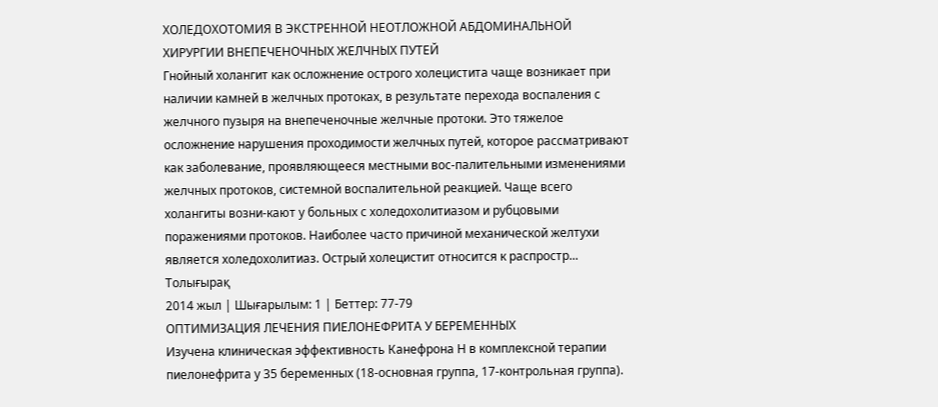ХОЛЕДОХОТОМИЯ В ЭКСТРЕННОЙ НЕОТЛОЖНОЙ АБДОМИНАЛЬНОЙ ХИРУРГИИ ВНЕПЕЧЕНОЧНЫХ ЖЕЛЧНЫХ ПУТЕЙ
Гнойный холангит как осложнение острого холецистита чаще возникает при наличии камней в желчных протоках, в результате перехода воспаления с желчного пузыря на внепеченочные желчные протоки. Это тяжелое осложнение нарушения проходимости желчных путей, которое рассматривают как заболевание, проявляющееся местными вос-палительными изменениями желчных протоков, системной воспалительной реакцией. Чаще всего холангиты возни-кают у больных с холедохолитиазом и рубцовыми поражениями протоков. Наиболее часто причиной механической желтухи является холедохолитиаз. Острый холецистит относится к распростр...
Толығырақ
2014 жыл | Шығарылым: 1 | Беттер: 77-79
ОПТИМИЗАЦИЯ ЛЕЧЕНИЯ ПИЕЛОНЕФРИТА У БЕРЕМЕННЫХ
Изучена клиническая эффективность Канефрона Н в комплексной терапии пиелонефрита у 35 беременных (18-основная группа, 17-контрольная группа).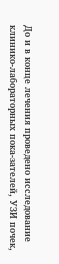До и в конце лечения проведено исследование клинико-лабораторных пока-зателей, УЗИ почек,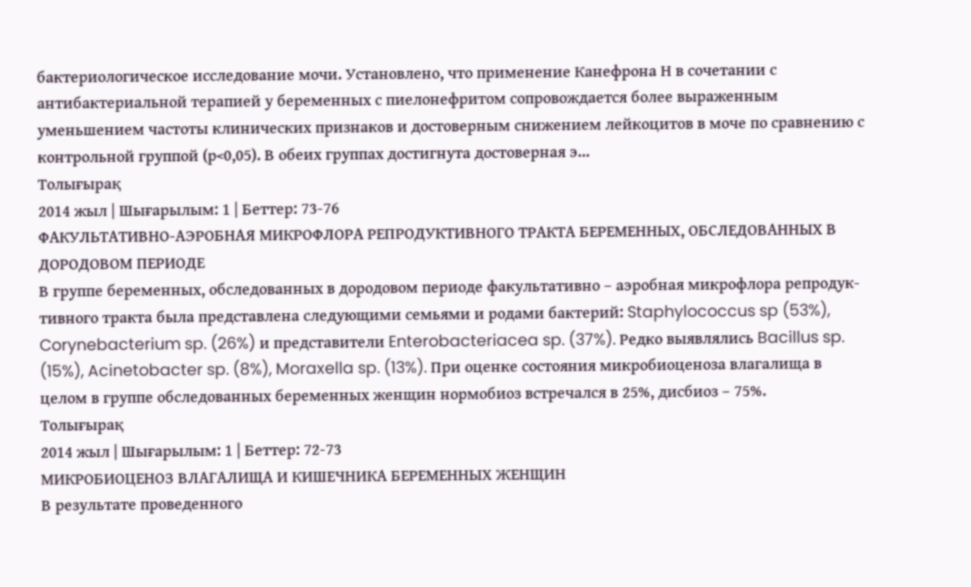бактериологическое исследование мочи. Установлено, что применение Канефрона Н в сочетании с антибактериальной терапией у беременных с пиелонефритом сопровождается более выраженным уменьшением частоты клинических признаков и достоверным снижением лейкоцитов в моче по сравнению с контрольной группой (р<0,05). В обеих группах достигнута достоверная э...
Толығырақ
2014 жыл | Шығарылым: 1 | Беттер: 73-76
ФАКУЛЬТАТИВНО-АЭРОБНАЯ МИКРОФЛОРА РЕПРОДУКТИВНОГО ТРАКТА БЕРЕМЕННЫХ, ОБСЛЕДОВАННЫХ В ДОРОДОВОМ ПЕРИОДЕ
В группе беременных, обследованных в дородовом периоде факультативно – аэробная микрофлора репродук-тивного тракта была представлена следующими семьями и родами бактерий: Staphylococcus sp (53%), Corynebacterium sp. (26%) и представители Enterobacteriacea sp. (37%). Редко выявлялись Bacillus sp. (15%), Acinetobacter sp. (8%), Moraxella sp. (13%). При оценке состояния микробиоценоза влагалища в целом в группе обследованных беременных женщин нормобиоз встречался в 25%, дисбиоз – 75%.
Толығырақ
2014 жыл | Шығарылым: 1 | Беттер: 72-73
МИКРОБИОЦЕНОЗ ВЛАГАЛИЩА И КИШЕЧНИКА БЕРЕМЕННЫХ ЖЕНЩИН
В результате проведенного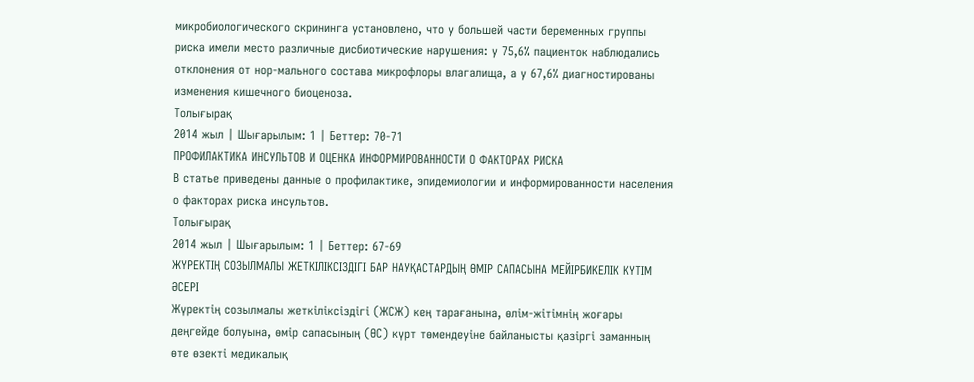микробиологического скрининга установлено, что у большей части беременных группы риска имели место различные дисбиотические нарушения: у 75,6% пациенток наблюдались отклонения от нор-мального состава микрофлоры влагалища, а у 67,6% диагностированы изменения кишечного биоценоза.
Толығырақ
2014 жыл | Шығарылым: 1 | Беттер: 70-71
ПРОФИЛАКТИКА ИНСУЛЬТОВ И ОЦЕНКА ИНФОРМИРОВАННОСТИ О ФАКТОРАХ РИСКА
В статье приведены данные о профилактике, эпидемиологии и информированности населения о факторах риска инсультов.
Толығырақ
2014 жыл | Шығарылым: 1 | Беттер: 67-69
ЖҮРЕКТІҢ СОЗЫЛМАЛЫ ЖЕТКІЛІКСІЗДІГІ БАР НАУҚАСТАРДЫҢ ӨМІР САПАСЫНА МЕЙІРБИКЕЛІК КҮТІМ ӘСЕРІ
Жүректің созылмалы жеткіліксіздігі (ЖСЖ) кең тарағанына, өлім-жітімнің жоғары деңгейде болуына, өмір сапасының (ӨС) күрт төмендеуіне байланысты қазіргі заманның өте өзекті медикалық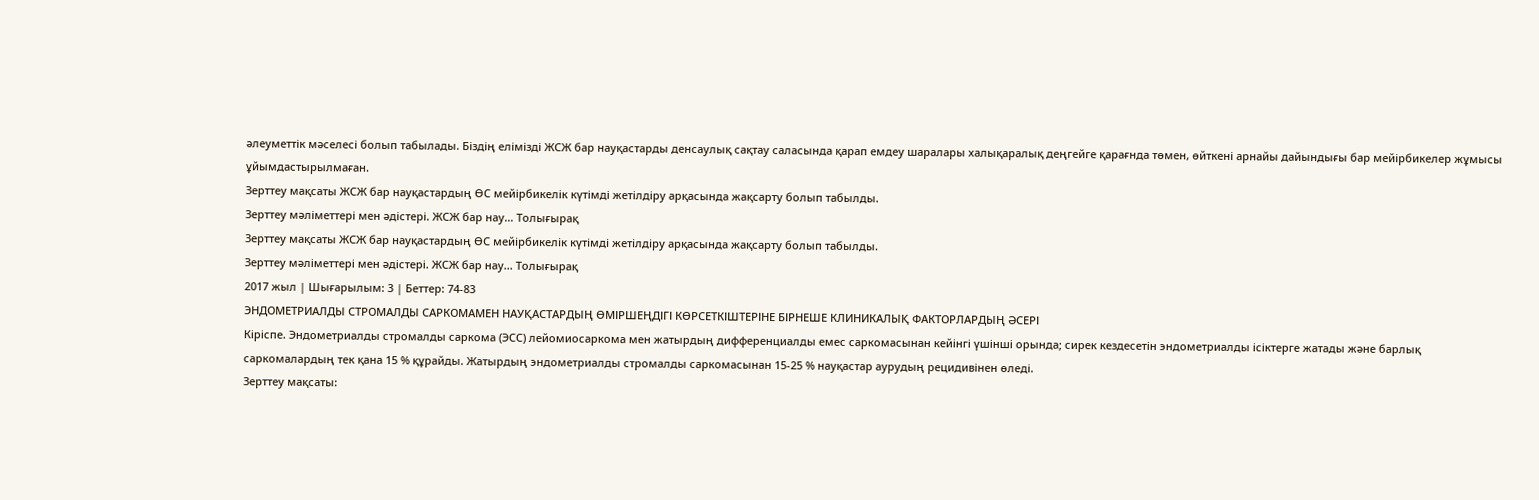әлеуметтік мәселесі болып табылады. Біздің елімізді ЖСЖ бар науқастарды денсаулық сақтау саласында қарап емдеу шаралары халықаралық деңгейге қарағнда төмен, өйткені арнайы дайындығы бар мейірбикелер жұмысы ұйымдастырылмаған.
Зерттеу мақсаты ЖСЖ бар науқастардың ӨС мейірбикелік күтімді жетілдіру арқасында жақсарту болып табылды.
Зерттеу мәліметтері мен әдістері. ЖСЖ бар нау... Толығырақ
Зерттеу мақсаты ЖСЖ бар науқастардың ӨС мейірбикелік күтімді жетілдіру арқасында жақсарту болып табылды.
Зерттеу мәліметтері мен әдістері. ЖСЖ бар нау... Толығырақ
2017 жыл | Шығарылым: 3 | Беттер: 74-83
ЭНДОМЕТРИАЛДЫ СТРОМАЛДЫ САРКОМАМЕН НАУҚАСТАРДЫҢ ӨМІРШЕҢДІГІ КӨРСЕТКІШТЕРІНЕ БІРНЕШЕ КЛИНИКАЛЫҚ ФАКТОРЛАРДЫҢ ӘСЕРІ
Кіріспе. Эндометриалды стромалды саркома (ЭСС) лейомиосаркома мен жатырдың дифференциалды емес саркомасынан кейінгі үшінші орында; сирек кездесетін эндометриалды ісіктерге жатады және барлық саркомалардың тек қана 15 % құрайды. Жатырдың эндометриалды стромалды саркомасынан 15-25 % науқастар аурудың рецидивінен өледі.
Зерттеу мақсаты: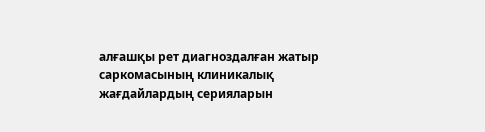алғашқы рет диагноздалған жатыр саркомасының клиникалық жағдайлардың серияларын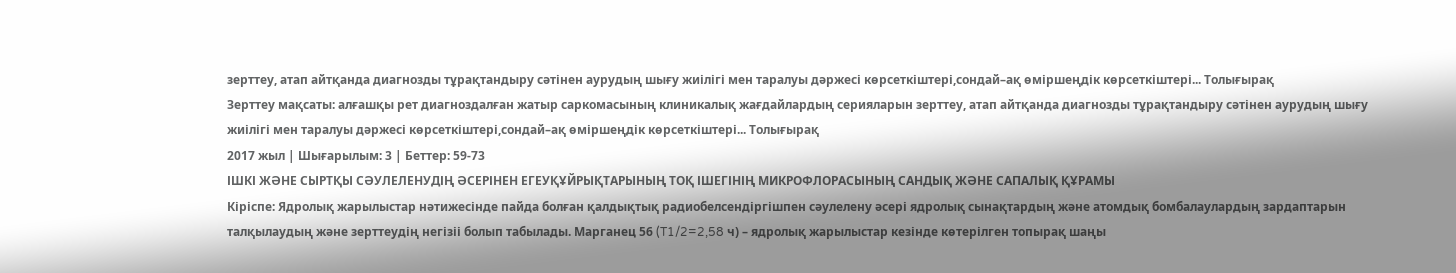зерттеу, атап айтқанда диагнозды тұрақтандыру сәтінен аурудың шығу жиілігі мен таралуы дәржесі көрсеткіштері,сондай–ақ өміршеңдік көрсеткіштері... Толығырақ
Зерттеу мақсаты: алғашқы рет диагноздалған жатыр саркомасының клиникалық жағдайлардың серияларын зерттеу, атап айтқанда диагнозды тұрақтандыру сәтінен аурудың шығу жиілігі мен таралуы дәржесі көрсеткіштері,сондай–ақ өміршеңдік көрсеткіштері... Толығырақ
2017 жыл | Шығарылым: 3 | Беттер: 59-73
ІШКІ ЖӘНЕ СЫРТҚЫ СӘУЛЕЛЕНУДІҢ ӘСЕРІНЕН ЕГЕУҚҰЙРЫҚТАРЫНЫҢ ТОҚ ІШЕГІНІҢ МИКРОФЛОРАСЫНЫҢ САНДЫҚ ЖӘНЕ САПАЛЫҚ ҚҰРАМЫ
Кіріспе: Ядролық жарылыстар нәтижесінде пайда болған қалдықтық радиобелсендіргішпен сәулелену әсері ядролық сынақтардың және атомдық бомбалаулардың зардаптарын талқылаудың және зерттеудің негізіі болып табылады. Марганец 56 (T1/2=2,58 ч) – ядролық жарылыстар кезінде көтерілген топырақ шаңы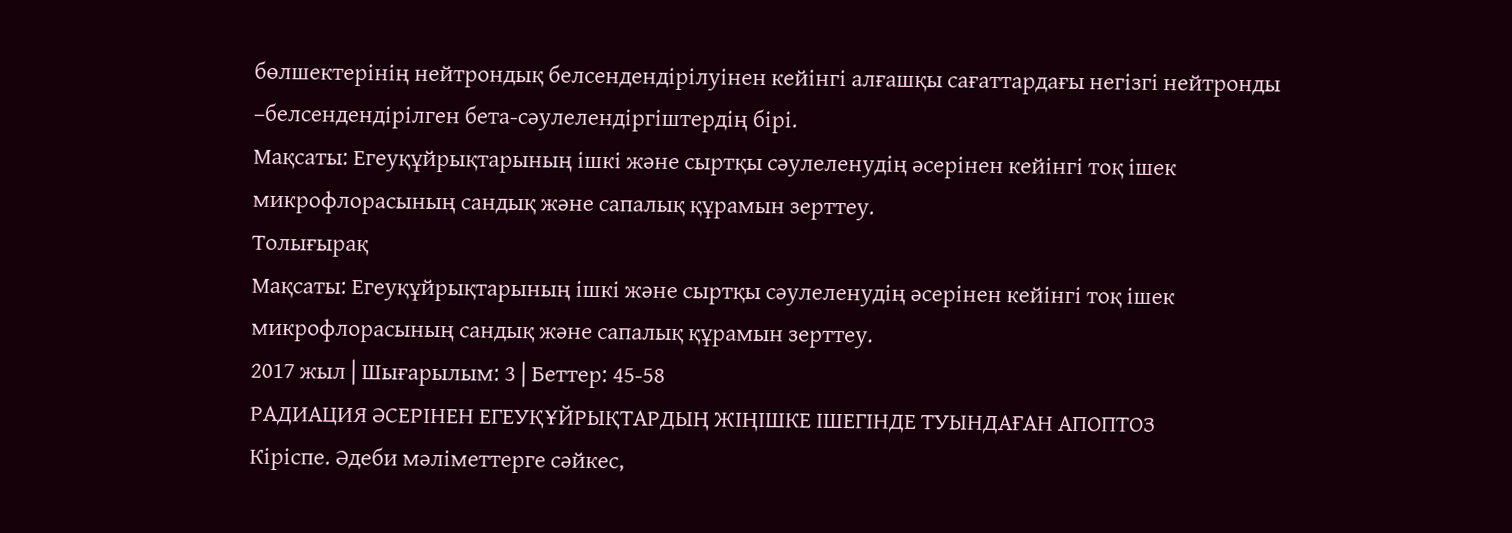бөлшектерінің нейтрондық белсендендірілуінен кейінгі алғашқы сағаттардағы негізгі нейтронды –белсендендірілген бета-сәулелендіргіштердің бірі.
Мақсаты: Егеуқұйрықтарының ішкі және сыртқы сәулеленудің әсерінен кейінгі тоқ ішек микрофлорасының сандық және сапалық құрамын зерттеу.
Толығырақ
Мақсаты: Егеуқұйрықтарының ішкі және сыртқы сәулеленудің әсерінен кейінгі тоқ ішек микрофлорасының сандық және сапалық құрамын зерттеу.
2017 жыл | Шығарылым: 3 | Беттер: 45-58
РАДИАЦИЯ ӘСЕРІНЕН ЕГЕУҚҰЙРЫҚТАРДЫҢ ЖІҢІШКЕ ІШЕГІНДЕ ТУЫНДАҒАН АПОПТОЗ
Кіріспе. Әдеби мәліметтерге сәйкес,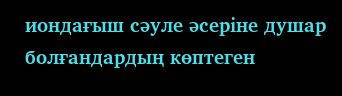иондағыш сәуле әсеріне душар болғандардың көптеген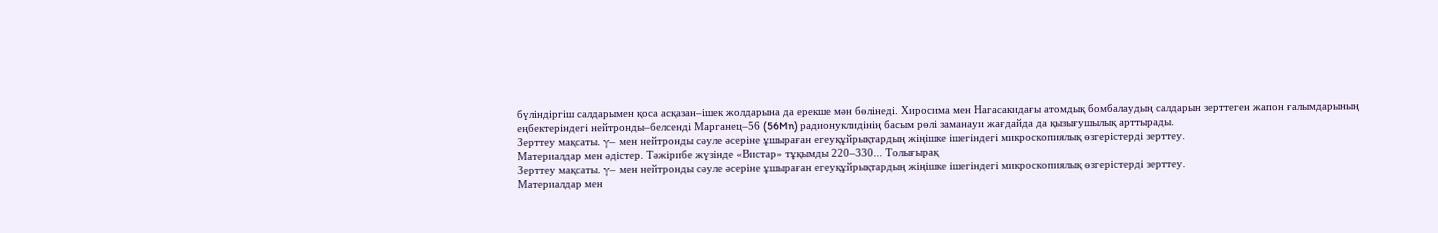бүліндіргіш салдарымен қоса асқазан–ішек жолдарына да ерекше мән бөлінеді. Хиросима мен Нагасакидағы атомдық бомбалаудың салдарын зерттеген жапон ғалымдарының еңбектеріндегі нейтронды–белсенді Марганец–56 (56Mn) рaдионуклидінің басым рөлі заманауи жағдайда да қызығушылық арттырады.
Зерттеу мақсаты. γ– мен нейтронды сәуле әсеріне ұшыраған егеуқұйрықтардың жіңішке ішегіндегі микроскопиялық өзгерістерді зерттеу.
Материалдар мен әдістер. Тәжірибе жүзінде «Вистар» тұқымды 220–330... Толығырақ
Зерттеу мақсаты. γ– мен нейтронды сәуле әсеріне ұшыраған егеуқұйрықтардың жіңішке ішегіндегі микроскопиялық өзгерістерді зерттеу.
Материалдар мен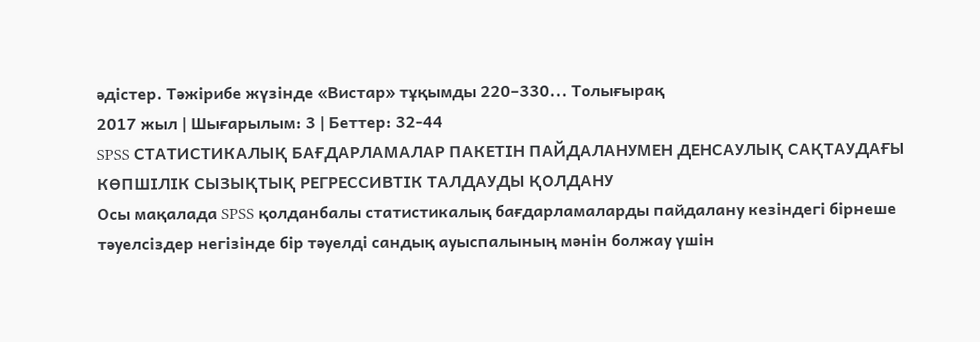әдістер. Тәжірибе жүзінде «Вистар» тұқымды 220–330... Толығырақ
2017 жыл | Шығарылым: 3 | Беттер: 32-44
SPSS СТАТИСТИКАЛЫҚ БАҒДАРЛАМАЛАР ПАКЕТІН ПАЙДАЛАНУМЕН ДЕНСАУЛЫҚ САҚТАУДАҒЫ КӨПШІЛІК СЫЗЫҚТЫҚ РЕГРЕССИВТІК ТАЛДАУДЫ ҚОЛДАНУ
Осы мақалада SPSS қолданбалы статистикалық бағдарламаларды пайдалану кезіндегі бірнеше тәуелсіздер негізінде бір тәуелді сандық ауыспалының мәнін болжау үшін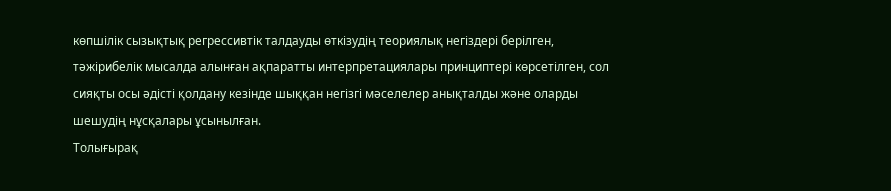көпшілік сызықтық регрессивтік талдауды өткізудің теориялық негіздері берілген, тәжірибелік мысалда алынған ақпаратты интерпретациялары принциптері көрсетілген, сол сияқты осы әдісті қолдану кезінде шыққан негізгі мәселелер анықталды және оларды шешудің нұсқалары ұсынылған.
Толығырақ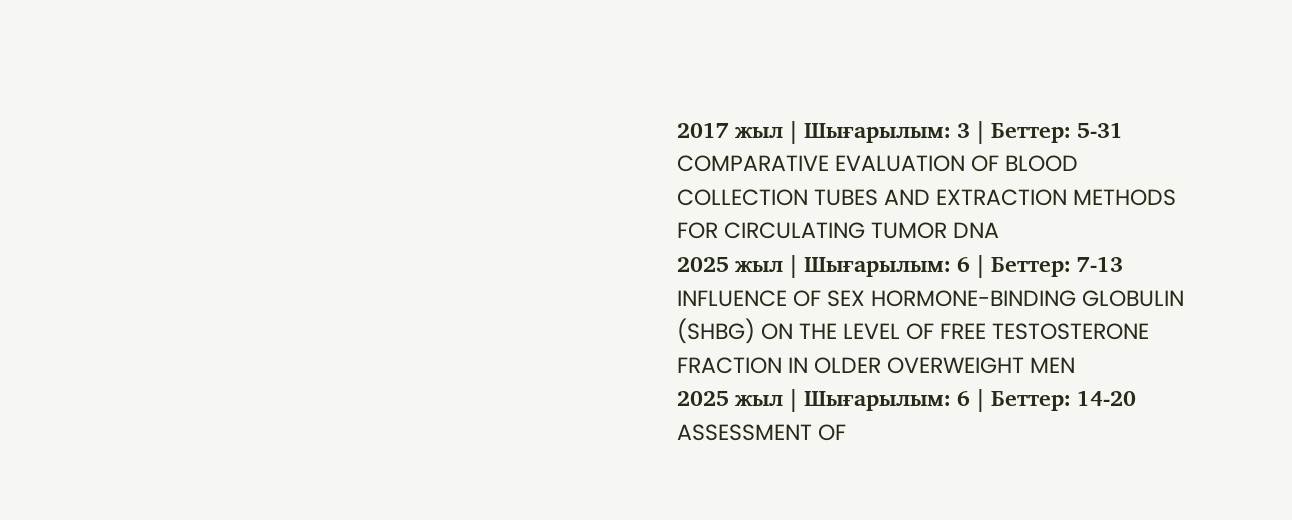2017 жыл | Шығарылым: 3 | Беттер: 5-31
COMPARATIVE EVALUATION OF BLOOD COLLECTION TUBES AND EXTRACTION METHODS FOR CIRCULATING TUMOR DNA
2025 жыл | Шығарылым: 6 | Беттер: 7-13
INFLUENCE OF SEX HORMONE-BINDING GLOBULIN (SHBG) ON THE LEVEL OF FREE TESTOSTERONE FRACTION IN OLDER OVERWEIGHT MEN
2025 жыл | Шығарылым: 6 | Беттер: 14-20
ASSESSMENT OF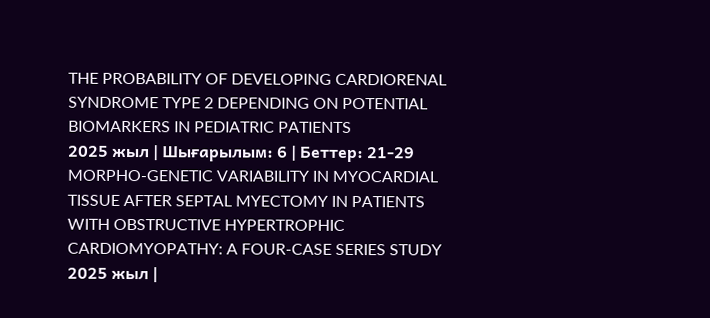THE PROBABILITY OF DEVELOPING CARDIORENAL SYNDROME TYPE 2 DEPENDING ON POTENTIAL BIOMARKERS IN PEDIATRIC PATIENTS
2025 жыл | Шығарылым: 6 | Беттер: 21-29
MORPHO-GENETIC VARIABILITY IN MYOCARDIAL TISSUE AFTER SEPTAL MYECTOMY IN PATIENTS WITH OBSTRUCTIVE HYPERTROPHIC CARDIOMYOPATHY: A FOUR-CASE SERIES STUDY
2025 жыл |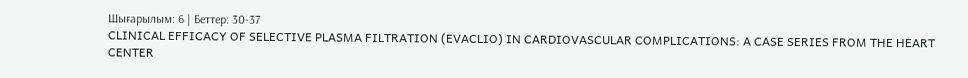Шығарылым: 6 | Беттер: 30-37
CLINICAL EFFICACY OF SELECTIVE PLASMA FILTRATION (EVACLIO) IN CARDIOVASCULAR COMPLICATIONS: A CASE SERIES FROM THE HEART CENTER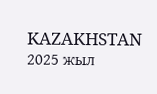KAZAKHSTAN
2025 жыл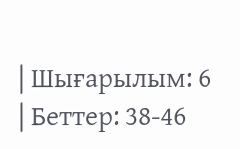| Шығарылым: 6 | Беттер: 38-46